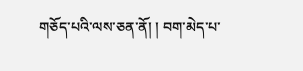གཅོད་པའི་ལས་ཅན་ནོ། ། བག་མེད་པ་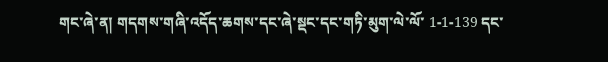གང་ཞེ་ན། གདགས་གཞི་འདོད་ཆགས་དང་ཞེ་སྡང་དང་གཏི་མུག་ལེ་ལོ་ 1-1-139 དང་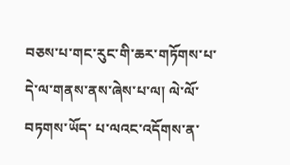བཅས་པ་གང་རུང་གི་ཆར་གཏོགས་པ་དེ་ལ་གནས་ནས་ཞེས་པ་ལ། ལེ་ལོ་བཏགས་ཡོད་ པ་ལའང་འདོགས་ན་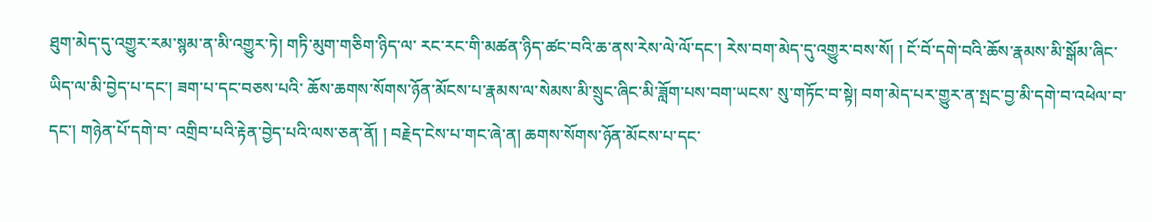ཐུག་མེད་དུ་འགྱུར་རམ་སྙམ་ན་མི་འགྱུར་ཏེ། གཏི་མུག་གཅིག་ཉིད་ལ་ རང་རང་གི་མཚན་ཉིད་ཚང་བའི་ཆ་ནས་རེས་ལེ་ལོ་དང་། རེས་བག་མེད་དུ་འགྱུར་བས་སོ། ། ངོ་བོ་དགེ་བའི་ཆོས་རྣམས་མི་སྒོམ་ཞིང་ཡིད་ལ་མི་བྱེད་པ་དང་། ཟག་པ་དང་བཅས་པའི་ ཆོས་ཆགས་སོགས་ཉོན་མོངས་པ་རྣམས་ལ་སེམས་མི་སྲུང་ཞིང་མི་ཟློག་པས་བག་ཡངས་ སུ་གཏོང་བ་སྟེ། བག་མེད་པར་གྱུར་ན་སྤང་བྱ་མི་དགེ་བ་འཕེལ་བ་དང་། གཉེན་པོ་དགེ་བ་ འགྲིབ་པའི་རྟེན་བྱེད་པའི་ལས་ཅན་ནོ། ། བརྗེད་ངེས་པ་གང་ཞེ་ན། ཆགས་སོགས་ཉོན་མོངས་པ་དང་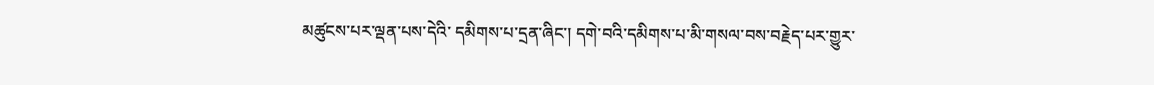མཚུངས་པར་ལྡན་པས་དེའི་ དམིགས་པ་དྲན་ཞིང་། དགེ་བའི་དམིགས་པ་མི་གསལ་བས་བརྗེད་པར་གྱུར་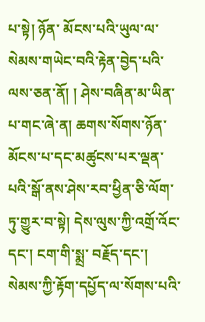པ་སྟེ། ཉོན་ མོངས་པའི་ཡུལ་ལ་སེམས་གཡེང་བའི་རྟེན་བྱེད་པའི་ལས་ཅན་ནོ། ། ཤེས་བཞིན་མ་ཡིན་པ་གང་ཞེ་ན། ཆགས་སོགས་ཉོན་མོངས་པ་དང་མཚུངས་པར་ལྡན་ པའི་སྒོ་ནས་ཤེས་རབ་ཕྱིན་ཅི་ལོག་ཏུ་གྱུར་བ་སྟེ། དེས་ལུས་ཀྱི་འགྲོ་འོང་དང་། ངག་གི་སྨྲ་ བརྗོད་དང་། སེམས་ཀྱི་རྟོག་དཔྱོད་ལ་སོགས་པའི་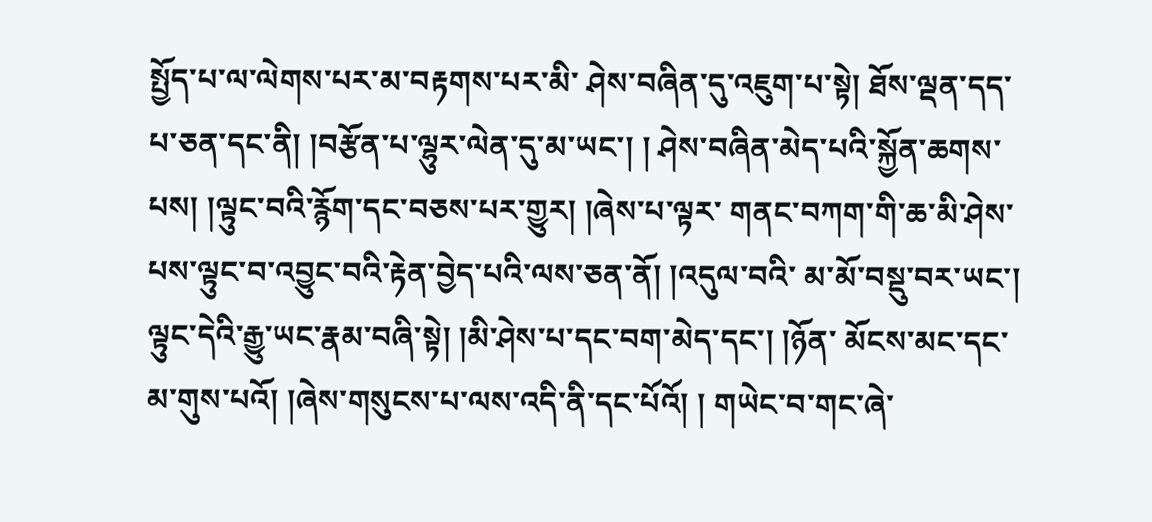སྤྱོད་པ་ལ་ལེགས་པར་མ་བརྟགས་པར་མི་ ཤེས་བཞིན་དུ་འཇུག་པ་སྟེ། ཐོས་ལྡན་དད་པ་ཅན་དང་ནི། །བརྩོན་པ་ལྷུར་ལེན་དུ་མ་ཡང་། ། ཤེས་བཞིན་མེད་པའི་སྐྱོན་ཆགས་པས། །ལྟུང་བའི་རྙོག་དང་བཅས་པར་གྱུར། །ཞེས་པ་ལྟར་ གནང་བཀག་གི་ཆ་མི་ཤེས་པས་ལྟུང་བ་འབྱུང་བའི་རྟེན་བྱེད་པའི་ལས་ཅན་ནོ། །འདུལ་བའི་ མ་མོ་བསྡུ་བར་ཡང་། ལྟུང་དེའི་རྒྱུ་ཡང་རྣམ་བཞི་སྟེ། །མི་ཤེས་པ་དང་བག་མེད་དང་། །ཉོན་ མོངས་མང་དང་མ་གུས་པའོ། །ཞེས་གསུངས་པ་ལས་འདི་ནི་དང་པོའོ། ། གཡེང་བ་གང་ཞེ་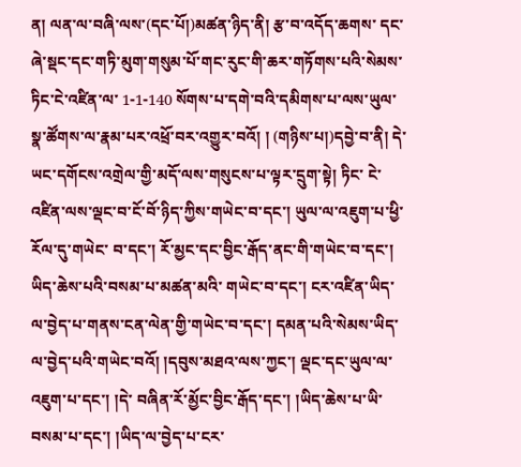ན། ལན་ལ་བཞི་ལས་(དང་པོ།)མཚན་ཉིད་ནི། རྩ་བ་འདོད་ཆགས་ དང་ཞེ་སྡང་དང་གཏི་མུག་གསུམ་པོ་གང་རུང་གི་ཆར་གཏོགས་པའི་སེམས་ཏིང་ངེ་འཛིན་ལ་ 1-1-140 སོགས་པ་དགེ་བའི་དམིགས་པ་ལས་ཡུལ་སྣ་ཚོགས་ལ་རྣམ་པར་འཕྲོ་བར་འགྱུར་བའོ། ། (གཉིས་པ།)དབྱེ་བ་ནི། དེ་ཡང་དགོངས་འགྲེལ་གྱི་མདོ་ལས་གསུངས་པ་ལྟར་དྲུག་སྟེ། ཏིང་ ངེ་འཛིན་ལས་ལྡང་བ་ངོ་བོ་ཉིད་ཀྱིས་གཡེང་བ་དང་། ཡུལ་ལ་འཇུག་པ་ཕྱི་རོལ་དུ་གཡེང་ བ་དང་། རོ་མྱང་དང་བྱིང་རྒོད་ནང་གི་གཡེང་བ་དང་། ཡིད་ཆེས་པའི་བསམ་པ་མཚན་མའི་ གཡེང་བ་དང་། ངར་འཛིན་ཡིད་ལ་བྱེད་པ་གནས་ངན་ལེན་གྱི་གཡེང་བ་དང་། དམན་པའི་སེམས་ཡིད་ ལ་བྱེད་པའི་གཡེང་བའོ། །དབུས་མཐའ་ལས་ཀྱང་། ལྡང་དང་ཡུལ་ལ་འཇུག་པ་དང་། །དེ་ བཞིན་རོ་མྱོང་བྱིང་རྒོད་དང་། །ཡིད་ཆེས་པ་ཡི་བསམ་པ་དང་། །ཡིད་ལ་བྱེད་པ་ངར་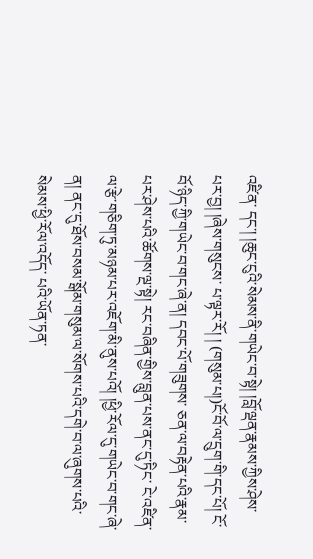འཛིན་ དང་། །ཆུང་ངུའི་སེམས་ནི་གཡེང་བ་སྟེ། །བློ་ལྡན་རྣམས་ཀྱིས་ཤེས་པར་བྱ། །ཞེས་གསུངས་ པ་ལྟར་རོ། ། (གསུམ་པ།)ངོ་བོ་ལ་དྲུག་གི་དང་པོ། ངོ་བོ་ཉིད་ཀྱི་གཡེང་བ་གང་ཞེ་ན། དབང་པོ་གཟུགས་ ཅན་ལ་བརྟེན་པའི་རྣམ་པར་ཤེས་པའི་ཚོགས་ལྔ་སྟེ། རང་བཞིན་གྱིས་བླུན་པས་ནང་དུ་ཏིང་ ངེ་འཛིན་ལ་རྩེ་གཅིག་ཏུ་མཉམ་པར་འཇོག་མི་ནུས་པའོ། །ཕྱི་རོལ་དུ་གཡེང་བ་གང་ཞེ་ན། ནང་དུ་ཐོས་བསམ་སྒོམ་གསུམ་ལ་སོགས་པའི་དགེ་བ་ལ་ཞུགས་པའི་སེམས་ཕྱི་རོལ་འདོད་ པའི་ཡོན་ཏན་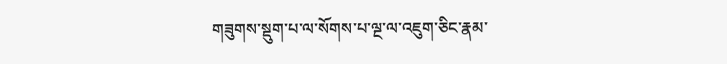གཟུགས་སྡུག་པ་ལ་སོགས་པ་ལྔ་ལ་འཇུག་ཅིང་རྣམ་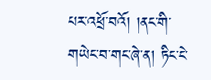པར་འཕྲོ་བའོ། །ནང་གི་ གཡེང་བ་གང་ཞེ་ན། ཏིང་ངེ་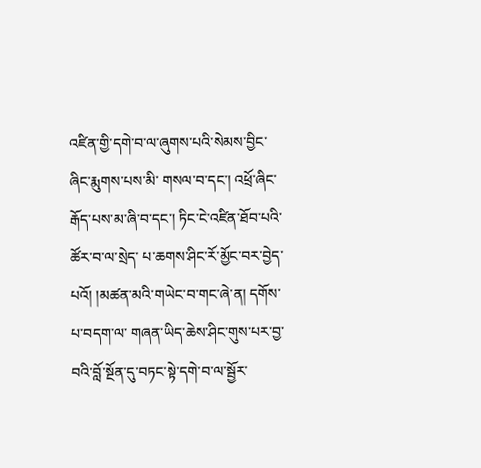འཛིན་གྱི་དགེ་བ་ལ་ཞུགས་པའི་སེམས་བྱིང་ཞིང་རྨུགས་པས་མི་ གསལ་བ་དང་། འཕྲོ་ཞིང་རྒོད་པས་མ་ཞི་བ་དང་། ཏིང་ངེ་འཛིན་ཐོབ་པའི་ཚོར་བ་ལ་སྲེད་ པ་ཆགས་ཤིང་རོ་མྱོང་བར་བྱེད་པའོ། །མཚན་མའི་གཡེང་བ་གང་ཞེ་ན། དགོས་པ་བདག་ལ་ གཞན་ཡིད་ཆེས་ཤིང་གུས་པར་བྱ་བའི་བློ་སྔོན་དུ་བཏང་སྟེ་དགེ་བ་ལ་སྦྱོར་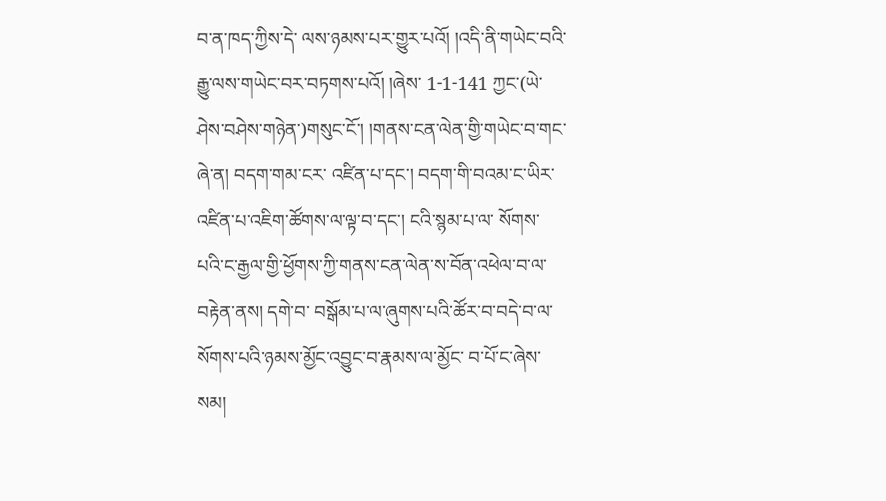བ་ན་ཁད་ཀྱིས་དེ་ ལས་ཉམས་པར་གྱུར་པའོ། །འདི་ནི་གཡེང་བའི་རྒྱུ་ལས་གཡེང་བར་བཏགས་པའོ། །ཞེས་ 1-1-141 ཀྱང་(ཡེ་ཤེས་བཤེས་གཉེན་)གསུང་ངོ་། །གནས་ངན་ལེན་གྱི་གཡེང་བ་གང་ཞེ་ན། བདག་གམ་ངར་ འཛིན་པ་དང་། བདག་གི་བའམ་ང་ཡིར་འཛིན་པ་འཇིག་ཚོགས་ལ་ལྟ་བ་དང་། ངའི་སྙམ་པ་ལ་ སོགས་པའི་ང་རྒྱལ་གྱི་ཕྱོགས་ཀྱི་གནས་ངན་ལེན་ས་བོན་འཕེལ་བ་ལ་བརྟེན་ནས། དགེ་བ་ བསྒོམ་པ་ལ་ཞུགས་པའི་ཚོར་བ་བདེ་བ་ལ་སོགས་པའི་ཉམས་མྱོང་འབྱུང་བ་རྣམས་ལ་མྱོང་ བ་པོ་ང་ཞེས་སམ།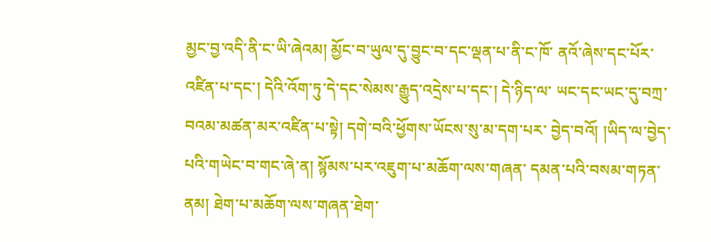མྱང་བྱ་འདི་ནི་ང་ཡི་ཞེའམ། མྱོང་བ་ཡུལ་དུ་བྱུང་བ་དང་ལྡན་པ་ནི་ང་ཁོ་ ནའོ་ཞེས་དང་པོར་འཛིན་པ་དང་། དེའི་འོག་ཏུ་དེ་དང་སེམས་རྒྱུད་འདྲེས་པ་དང་། དེ་ཉིད་ལ་ ཡང་དང་ཡང་དུ་བཀྲ་བའམ་མཚན་མར་འཛིན་པ་སྟེ། དགེ་བའི་ཕྱོགས་ཡོངས་སུ་མ་དག་པར་ བྱེད་བའོ། །ཡིད་ལ་བྱེད་པའི་གཡེང་བ་གང་ཞེ་ན། སྙོམས་པར་འཇུག་པ་མཆོག་ལས་གཞན་ དམན་པའི་བསམ་གཏན་ནམ། ཐེག་པ་མཆོག་ལས་གཞན་ཐེག་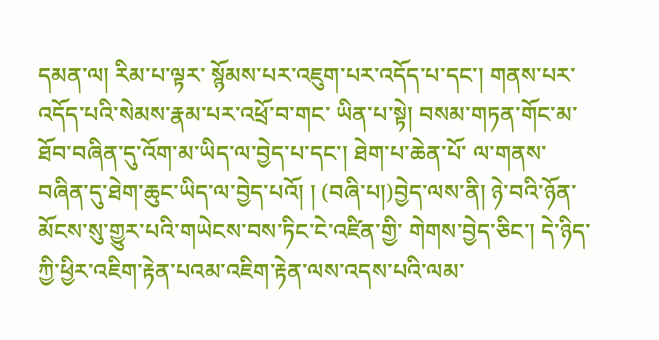དམན་ལ། རིམ་པ་ལྟར་ སྙོམས་པར་འཇུག་པར་འདོད་པ་དང་། གནས་པར་འདོད་པའི་སེམས་རྣམ་པར་འཕྲོ་བ་གང་ ཡིན་པ་སྟེ། བསམ་གཏན་གོང་མ་ཐོབ་བཞིན་དུ་འོག་མ་ཡིད་ལ་བྱེད་པ་དང་། ཐེག་པ་ཆེན་པོ་ ལ་གནས་བཞིན་དུ་ཐེག་ཆུང་ཡིད་ལ་བྱེད་པའོ། ། (བཞི་པ།)བྱེད་ལས་ནི། ཉེ་བའི་ཉོན་མོངས་སུ་གྱུར་པའི་གཡེངས་བས་ཏིང་ངེ་འཛིན་གྱི་ གེགས་བྱེད་ཅིང་། དེ་ཉིད་ཀྱི་ཕྱིར་འཇིག་རྟེན་པའམ་འཇིག་རྟེན་ལས་འདས་པའི་ལམ་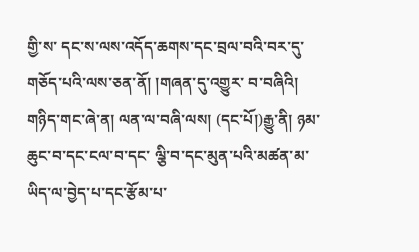གྱི་ས་ དང་ས་ལས་འདོད་ཆགས་དང་བྲལ་བའི་བར་དུ་གཅོད་པའི་ལས་ཅན་ནོ། །གཞན་དུ་འགྱུར་ བ་བཞིའི། གཉིད་གང་ཞེ་ན། ལན་ལ་བཞི་ལས། (དང་པོ།)རྒྱུ་ནི། ཉམ་ཆུང་བ་དང་ངལ་བ་དང་ ལྕི་བ་དང་མུན་པའི་མཚན་མ་ཡིད་ལ་བྱེད་པ་དང་རྩོམ་པ་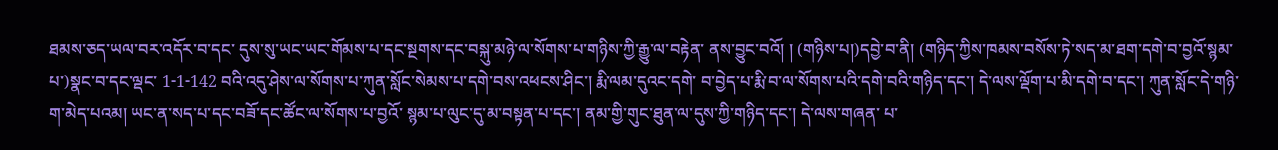ཐམས་ཅད་ཡལ་བར་འདོར་བ་དང་ དུས་སུ་ཡང་ཡང་གོམས་པ་དང་སྔགས་དང་བསྐུ་མཉེ་ལ་སོགས་པ་གཉིས་ཀྱི་རྒྱུ་ལ་བརྟེན་ ནས་བྱུང་བའོ། ། (གཉིས་པ།)དབྱེ་བ་ནི། (གཉིད་ཀྱིས་ཁམས་བསོས་ཏེ་སད་མ་ཐག་དགེ་བ་བྱའོ་སྙམ་པ་)སྣང་བ་དང་ལྡང་ 1-1-142 བའི་འདུ་ཤེས་ལ་སོགས་པ་ཀུན་སློང་སེམས་པ་དགེ་བས་འཕངས་ཤིང་། རྨི་ལམ་དུའང་དགེ་ བ་བྱེད་པ་རྨི་བ་ལ་སོགས་པའི་དགེ་བའི་གཉིད་དང་། དེ་ལས་ལྡོག་པ་མི་དགེ་བ་དང་། ཀུན་སློང་དེ་གཉི་ག་མེད་པའམ། ཡང་ན་སད་པ་དང་བཟོ་དང་ཚོང་ལ་སོགས་པ་བྱའོ་ སྙམ་པ་ལུང་དུ་མ་བསྟན་པ་དང་། ནམ་གྱི་གུང་ཐུན་ལ་དུས་ཀྱི་གཉིད་དང་། དེ་ལས་གཞན་ པ་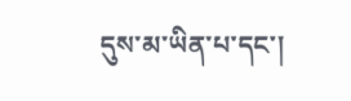དུས་མ་ཡིན་པ་དང་།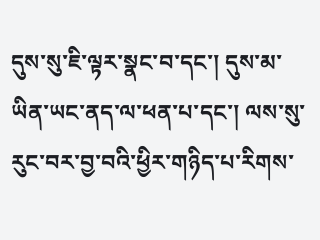དུས་སུ་ཇི་ལྟར་སྣང་བ་དང་། དུས་མ་ཡིན་ཡང་ནད་ལ་ཕན་པ་དང་། ལས་སུ་རུང་བར་བྱ་བའི་ཕྱིར་གཉིད་པ་རིགས་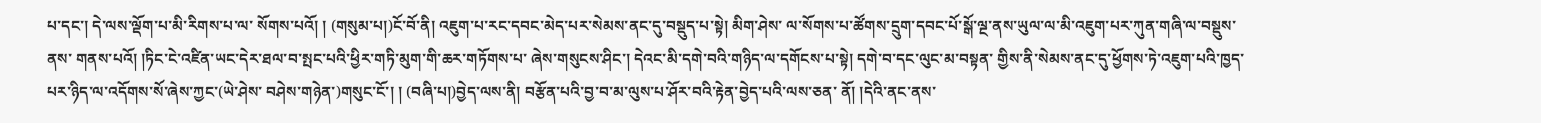པ་དང་། དེ་ལས་ལྡོག་པ་མི་རིགས་པ་ལ་ སོགས་པའོ། ། (གསུམ་པ།)ངོ་བོ་ནི། འཇུག་པ་རང་དབང་མེད་པར་སེམས་ནང་དུ་བསྡུད་པ་སྟེ། མིག་ཤེས་ ལ་སོགས་པ་ཚོགས་དྲུག་དབང་པོ་སྒོ་ལྔ་ནས་ཡུལ་ལ་མི་འཇུག་པར་ཀུན་གཞི་ལ་བསྡུས་ནས་ གནས་པའོ། །ཏིང་ངེ་འཛིན་ཡང་དེར་ཐལ་བ་སྤང་པའི་ཕྱིར་གཏི་མུག་གི་ཆར་གཏོགས་པ་ ཞེས་གསུངས་ཤིང་། དེའང་མི་དགེ་བའི་གཉིད་ལ་དགོངས་པ་སྟེ། དགེ་བ་དང་ལུང་མ་བསྟན་ གྱིས་ནི་སེམས་ནང་དུ་ཕྱོགས་ཏེ་འཇུག་པའི་ཁྱད་པར་ཉིད་ལ་འདོགས་སོ་ཞེས་ཀྱང་(ཡེ་ཤེས་ བཤེས་གཉེན་)གསུང་ངོ་། ། (བཞི་པ།)བྱེད་ལས་ནི། བརྩོན་པའི་བྱ་བ་མ་ལུས་པ་ཤོར་བའི་རྟེན་བྱེད་པའི་ལས་ཅན་ ནོ། །དེའི་ནང་ནས་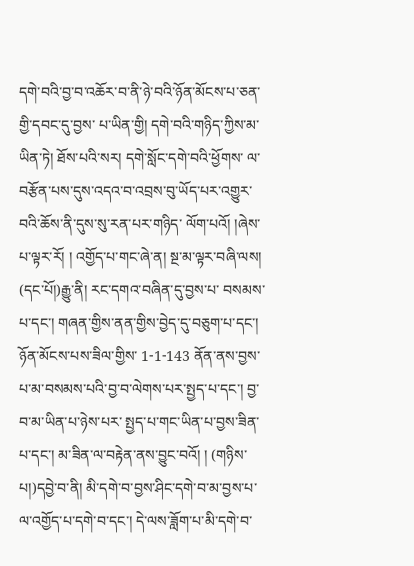དགེ་བའི་བྱ་བ་འཆོར་བ་ནི་ཉེ་བའི་ཉོན་མོངས་པ་ཅན་གྱི་དབང་དུ་བྱས་ པ་ཡིན་གྱི། དགེ་བའི་གཉིད་ཀྱིས་མ་ཡིན་ཏེ། ཐོས་པའི་སར། དགེ་སློང་དགེ་བའི་ཕྱོགས་ ལ་བརྩོན་པས་དུས་འདའ་བ་འབྲས་བུ་ཡོད་པར་འགྱུར་བའི་ཆོས་ནི་དུས་སུ་རན་པར་གཉིད་ ལོག་པའོ། །ཞེས་པ་ལྟར་རོ། ། འགྱོད་པ་གང་ཞེ་ན། སྔ་མ་ལྟར་བཞི་ལས། (དང་པོ།)རྒྱུ་ནི། རང་དགའ་བཞིན་དུ་བྱས་པ་ བསམས་པ་དང་། གཞན་གྱིས་ནན་གྱིས་བྱེད་དུ་བཅུག་པ་དང་། ཉོན་མོངས་པས་ཟིལ་གྱིས་ 1-1-143 ནོན་ནས་བྱས་པ་མ་བསམས་པའི་བྱ་བ་ལེགས་པར་སྤྱད་པ་དང་། བྱ་བ་མ་ཡིན་པ་ཉེས་པར་ སྤྱད་པ་གང་ཡིན་པ་བྱས་ཟིན་པ་དང་། མ་ཟིན་ལ་བརྟེན་ནས་བྱུང་བའོ། ། (གཉིས་པ།)དབྱེ་བ་ནི། མི་དགེ་བ་བྱས་ཤིང་དགེ་བ་མ་བྱས་པ་ལ་འགྱོད་པ་དགེ་བ་དང་། དེ་ལས་ཟློག་པ་མི་དགེ་བ་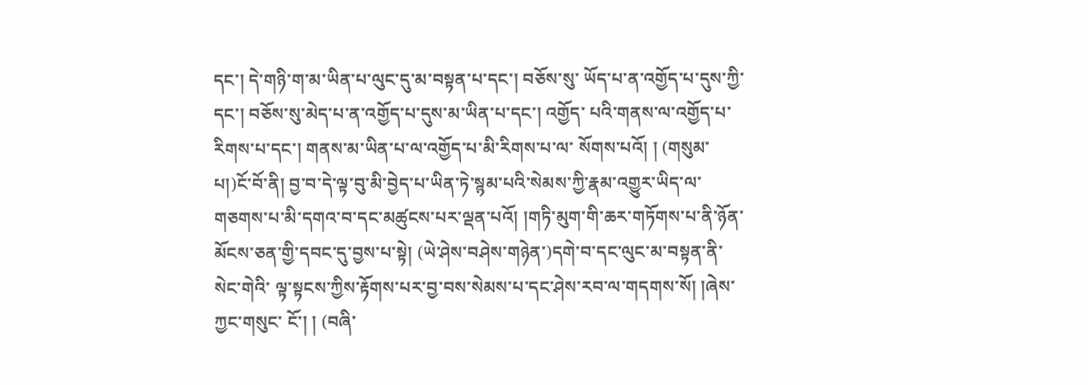དང་། དེ་གཉི་ག་མ་ཡིན་པ་ལུང་དུ་མ་བསྟན་པ་དང་། བཅོས་སུ་ ཡོད་པ་ན་འགྱོད་པ་དུས་ཀྱི་དང་། བཅོས་སུ་མེད་པ་ན་འགྱོད་པ་དུས་མ་ཡིན་པ་དང་། འགྱོད་ པའི་གནས་ལ་འགྱོད་པ་རིགས་པ་དང་། གནས་མ་ཡིན་པ་ལ་འགྱོད་པ་མི་རིགས་པ་ལ་ སོགས་པའོ། ། (གསུམ་པ།)ངོ་བོ་ནི། བྱ་བ་དེ་ལྟ་བུ་མི་བྱེད་པ་ཡིན་ཏེ་སྙམ་པའི་སེམས་ཀྱི་རྣམ་འགྱུར་ཡིད་ལ་ གཅགས་པ་མི་དགའ་བ་དང་མཚུངས་པར་ལྡན་པའོ། །གཏི་མུག་གི་ཆར་གཏོགས་པ་ནི་ཉོན་ མོངས་ཅན་གྱི་དབང་དུ་བྱས་པ་སྟེ། (ཡེ་ཤེས་བཤེས་གཉེན་)དགེ་བ་དང་ལུང་མ་བསྟན་ནི་སེང་གེའི་ ལྟ་སྟངས་ཀྱིས་རྟོགས་པར་བྱ་བས་སེམས་པ་དང་ཤེས་རབ་ལ་གདགས་སོ། །ཞེས་ཀྱང་གསུང་ ངོ་། ། (བཞི་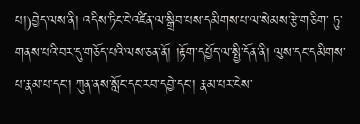པ།)བྱེད་ལས་ནི། འདིས་ཏིང་ངེ་འཛིན་ལ་སྒྲིབ་པས་དམིགས་པ་ལ་སེམས་རྩེ་གཅིག་ ཏུ་གནས་པའི་བར་དུ་གཅོད་པའི་ལས་ཅན་ནོ། །རྟོག་དཔྱོད་ལ་སྤྱི་དོན་ནི། ལུས་དང་དམིགས་ པ་རྣམ་པ་དང་། ཀུན་ནས་སློང་དང་རབ་དབྱེ་དང་། རྣམ་པར་ངེས་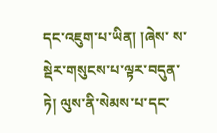དང་འཇུག་པ་ཡིན། །ཞེས་ ས་སྡེར་གསུངས་པ་ལྟར་བདུན་ཏེ། ལུས་ནི་སེམས་པ་དང་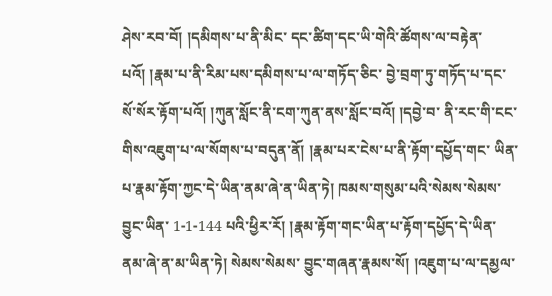ཤེས་རབ་བོ། །དམིགས་པ་ནི་མིང་ དང་ཚིག་དང་ཡི་གེའི་ཚོགས་ལ་བརྟེན་པའོ། །རྣམ་པ་ནི་རིམ་པས་དམིགས་པ་ལ་གཏོད་ཅིང་ བྱེ་བྲག་ཏུ་གཏོད་པ་དང་སོ་སོར་རྟོག་པའོ། །ཀུན་སློང་ནི་ངག་ཀུན་ནས་སློང་བའོ། །དབྱེ་བ་ ནི་རང་གི་ངང་གིས་འཇུག་པ་ལ་སོགས་པ་བདུན་ནོ། །རྣམ་པར་ངེས་པ་ནི་རྟོག་དཔྱོད་གང་ ཡིན་པ་རྣམ་རྟོག་ཀྱང་དེ་ཡིན་ནམ་ཞེ་ན་ཡིན་ཏེ། ཁམས་གསུམ་པའི་སེམས་སེམས་བྱུང་ཡིན་ 1-1-144 པའི་ཕྱིར་རོ། །རྣམ་རྟོག་གང་ཡིན་པ་རྟོག་དཔྱོད་དེ་ཡིན་ནམ་ཞེ་ན་མ་ཡིན་ཏེ། སེམས་སེམས་ བྱུང་གཞན་རྣམས་སོ། །འཇུག་པ་ལ་དམྱལ་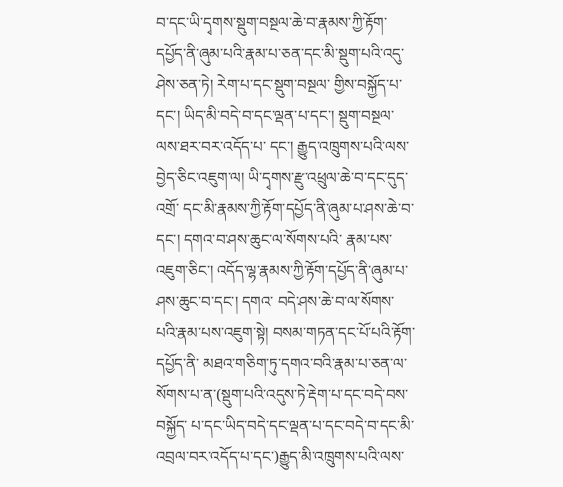བ་དང་ཡི་དྭགས་སྡུག་བསྔལ་ཆེ་བ་རྣམས་ཀྱི་རྟོག་ དཔྱོད་ནི་ཞུམ་པའི་རྣམ་པ་ཅན་དང་མི་སྡུག་པའི་འདུ་ཤེས་ཅན་ཏེ། རེག་པ་དང་སྡུག་བསྔལ་ གྱིས་བསྐྱོད་པ་དང་། ཡིད་མི་བདེ་བ་དང་ལྡན་པ་དང་། སྡུག་བསྔལ་ལས་ཐར་བར་འདོད་པ་ དང་། རྒྱུད་འཁྲུགས་པའི་ལས་བྱེད་ཅིང་འཇུག་ལ། ཡི་དྭགས་རྫུ་འཕྲུལ་ཆེ་བ་དང་དུད་འགྲོ་ དང་མི་རྣམས་ཀྱི་རྟོག་དཔྱོད་ནི་ཞུམ་པ་ཤས་ཆེ་བ་དང་། དགའ་བ་ཤས་ཆུང་ལ་སོགས་པའི་ རྣམ་པས་འཇུག་ཅིང་། འདོད་ལྷ་རྣམས་ཀྱི་རྟོག་དཔྱོད་ནི་ཞུམ་པ་ཤས་ཆུང་བ་དང་། དགའ་ བདེ་ཤས་ཆེ་བ་ལ་སོགས་པའི་རྣམ་པས་འཇུག་སྟེ། བསམ་གཏན་དང་པོ་པའི་རྟོག་དཔྱོད་ནི་ མཐའ་གཅིག་ཏུ་དགའ་བའི་རྣམ་པ་ཅན་ལ་སོགས་པ་ན་(སྡུག་པའི་འདུས་ཏེ་རྡེག་པ་དང་བདེ་བས་བསྐྱོད་ པ་དང་ཡིད་བདེ་དང་ལྡན་པ་དང་བདེ་བ་དང་མི་འབྲལ་བར་འདོད་པ་དང་)རྒྱུད་མི་འཁྲུགས་པའི་ལས་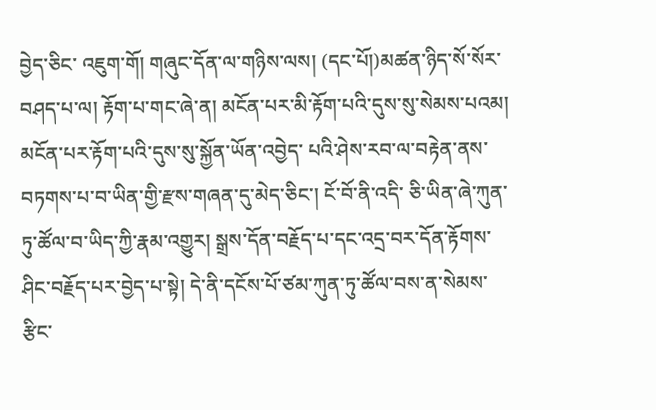བྱེད་ཅིང་ འཇུག་གོ། གཞུང་དོན་ལ་གཉིས་ལས། (དང་པོ།)མཚན་ཉིད་སོ་སོར་བཤད་པ་ལ། རྟོག་པ་གང་ཞེ་ན། མངོན་པར་མི་རྟོག་པའི་དུས་སུ་སེམས་པའམ། མངོན་པར་རྟོག་པའི་དུས་སུ་སྐྱོན་ཡོན་འབྱེད་ པའི་ཤེས་རབ་ལ་བརྟེན་ནས་བཏགས་པ་བ་ཡིན་གྱི་རྫས་གཞན་དུ་མེད་ཅིང་། ངོ་བོ་ནི་འདི་ ཅི་ཡིན་ཞེ་ཀུན་ཏུ་ཚོལ་བ་ཡིད་ཀྱི་རྣམ་འགྱུར། སྒྲས་དོན་བརྗོད་པ་དང་འདྲ་བར་དོན་རྟོགས་ ཤིང་བརྗོད་པར་བྱེད་པ་སྟེ། དེ་ནི་དངོས་པོ་ཙམ་ཀུན་ཏུ་ཚོལ་བས་ན་སེམས་རྩིང་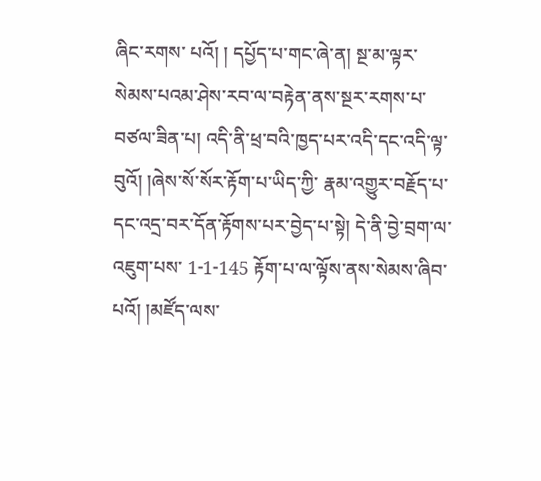ཞིང་རགས་ པའོ། ། དཔྱོད་པ་གང་ཞེ་ན། སྔ་མ་ལྟར་སེམས་པའམ་ཤེས་རབ་ལ་བརྟེན་ནས་སྔར་རགས་པ་ བཙལ་ཟིན་པ། འདི་ནི་ཕྲ་བའི་ཁྱད་པར་འདི་དང་འདི་ལྟ་བུའོ། །ཞེས་སོ་སོར་རྟོག་པ་ཡིད་ཀྱི་ རྣམ་འགྱུར་བརྗོད་པ་དང་འདྲ་བར་དོན་རྟོགས་པར་བྱེད་པ་སྟེ། དེ་ནི་བྱེ་བྲག་ལ་འཇུག་པས་ 1-1-145 རྟོག་པ་ལ་ལྟོས་ནས་སེམས་ཞིབ་པའོ། །མཛོད་ལས་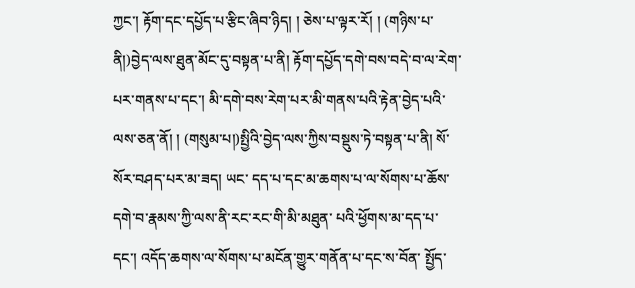ཀྱང་། རྟོག་དང་དཔྱོད་པ་རྩིང་ཞིབ་ཉིད། ། ཅེས་པ་ལྟར་རོ། ། (གཉིས་པ་ནི།)བྱེད་ལས་ཐུན་མོང་དུ་བསྟན་པ་ནི། རྟོག་དཔྱོད་དགེ་བས་བདེ་བ་ལ་རེག་ པར་གནས་པ་དང་། མི་དགེ་བས་རེག་པར་མི་གནས་པའི་རྟེན་བྱེད་པའི་ལས་ཅན་ནོ། ། (གསུམ་པ།)སྤྱིའི་བྱེད་ལས་ཀྱིས་བསྡུས་ཏེ་བསྟན་པ་ནི། སོ་སོར་བཤད་པར་མ་ཟད། ཡང་ དད་པ་དང་མ་ཆགས་པ་ལ་སོགས་པ་ཆོས་དགེ་བ་རྣམས་ཀྱི་ལས་ནི་རང་རང་གི་མི་མཐུན་ པའི་ཕྱོགས་མ་དད་པ་དང་། འདོད་ཆགས་ལ་སོགས་པ་མངོན་གྱུར་གནོན་པ་དང་ས་བོན་ སྤྱོད་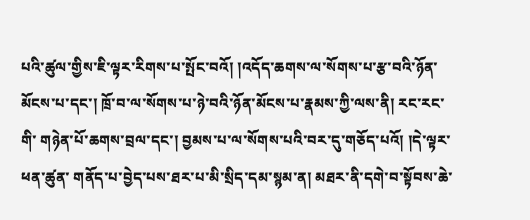པའི་ཚུལ་གྱིས་ཇི་ལྟར་རིགས་པ་སྤོང་བའོ། །འདོད་ཆགས་ལ་སོགས་པ་རྩ་བའི་ཉོན་ མོངས་པ་དང་། ཁྲོ་བ་ལ་སོགས་པ་ཉེ་བའི་ཉོན་མོངས་པ་རྣམས་ཀྱི་ལས་ནི། རང་རང་གི་ གཉེན་པོ་ཆགས་བྲལ་དང་། བྱམས་པ་ལ་སོགས་པའི་བར་དུ་གཅོད་པའོ། །དེ་ལྟར་ཕན་ཚུན་ གནོད་པ་བྱེད་པས་ཐར་པ་མི་སྲིད་དམ་སྙམ་ན། མཐར་ནི་དགེ་བ་སྟོབས་ཆེ་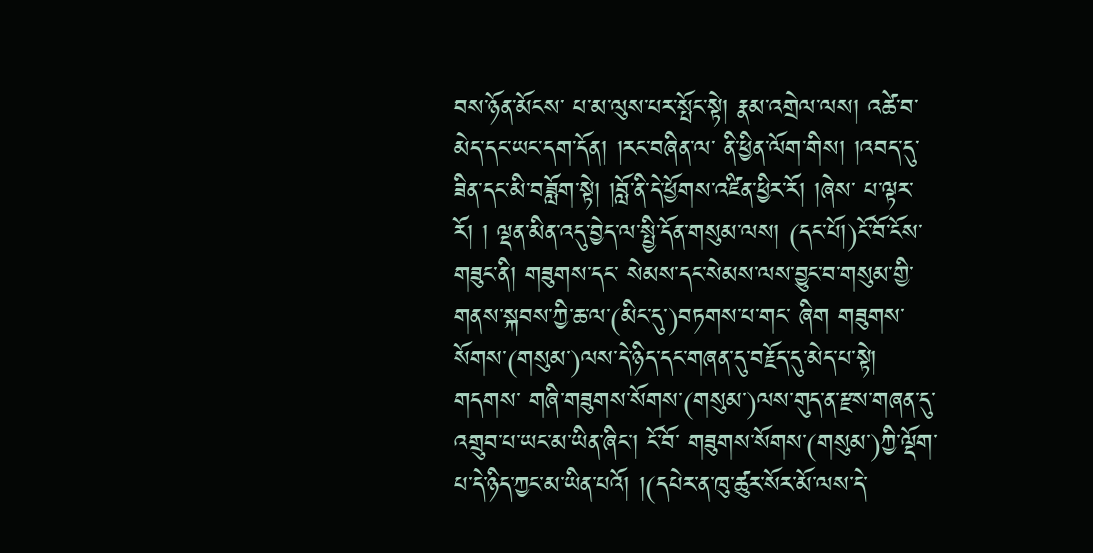བས་ཉོན་མོངས་ པ་མ་ལུས་པར་སྤོང་སྟེ། རྣམ་འགྲེལ་ལས། འཚེ་བ་མེད་དང་ཡང་དག་དོན། །རང་བཞིན་ལ་ ནི་ཕྱིན་ལོག་གིས། །འབད་དུ་ཟིན་དང་མི་བཟློག་སྟེ། །བློ་ནི་དེ་ཕྱོགས་འཛིན་ཕྱིར་རོ། །ཞེས་ པ་ལྟར་རོ། ། ལྡན་མིན་འདུ་བྱེད་ལ་སྤྱི་དོན་གསུམ་ལས། (དང་པོ།)ངོ་བོ་ངོས་གཟུང་ནི། གཟུགས་དང་ སེམས་དང་སེམས་ལས་བྱུང་བ་གསུམ་གྱི་གནས་སྐབས་ཀྱི་ཆ་ལ་(མིང་དུ་)བཏགས་པ་གང་ ཞིག གཟུགས་སོགས་(གསུམ་)ལས་དེ་ཉིད་དང་གཞན་དུ་བརྗོད་དུ་མེད་པ་སྟེ། གདགས་ གཞི་གཟུགས་སོགས་(གསུམ་)ལས་གུད་ན་རྫས་གཞན་དུ་འགྲུབ་པ་ཡང་མ་ཡིན་ཞིང་། ངོ་བོ་ གཟུགས་སོགས་(གསུམ་)ཀྱི་ལྡོག་པ་དེ་ཉིད་ཀྱང་མ་ཡིན་པའོ། །(དཔེར་ན་ཁུ་ཚུར་སོར་མོ་ལས་དེ་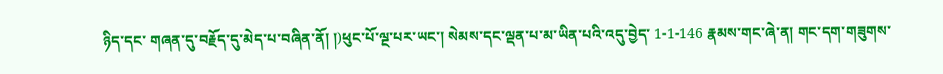ཉིད་དང་ གཞན་དུ་བརྗོད་དུ་མེད་པ་བཞིན་ནོ། །)ཕུང་པོ་ལྔ་པར་ཡང་། སེམས་དང་ལྡན་པ་མ་ཡིན་པའི་འདུ་བྱེད་ 1-1-146 རྣམས་གང་ཞེ་ན། གང་དག་གཟུགས་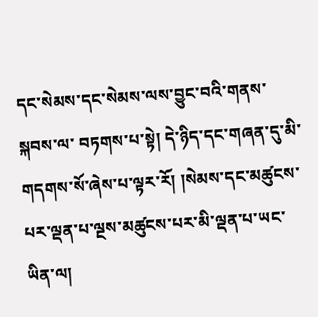དང་སེམས་དང་སེམས་ལས་བྱུང་བའི་གནས་སྐབས་ལ་ བཏགས་པ་སྟེ། དེ་ཉིད་དང་གཞན་དུ་མི་གདགས་སོ་ཞེས་པ་ལྟར་རོ། །སེམས་དང་མཚུངས་ པར་ལྡན་པ་ལྔས་མཚུངས་པར་མི་ལྡན་པ་ཡང་ཡིན་ལ།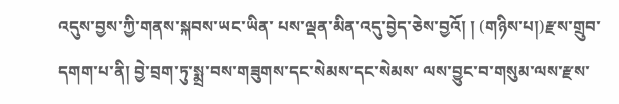འདུས་བྱས་ཀྱི་གནས་སྐབས་ཡང་ཡིན་ པས་ལྡན་མིན་འདུ་བྱེད་ཅེས་བྱའོ། ། (གཉིས་པ།)རྫས་གྲུབ་དགག་པ་ནི། བྱེ་བྲག་ཏུ་སྨྲ་བས་གཟུགས་དང་སེམས་དང་སེམས་ ལས་བྱུང་བ་གསུམ་ལས་རྫས་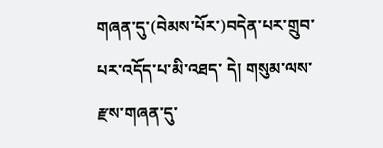གཞན་དུ་(བེམས་པོར་)བདེན་པར་གྲུབ་པར་འདོད་པ་མི་འཐད་ དེ། གསུམ་ལས་རྫས་གཞན་དུ་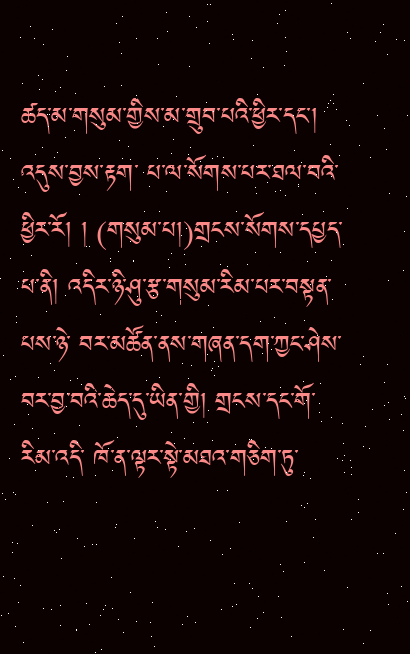ཚད་མ་གསུམ་གྱིས་མ་གྲུབ་པའི་ཕྱིར་དང་། འདུས་བྱས་རྟག་ པ་ལ་སོགས་པར་ཐལ་བའི་ཕྱིར་རོ། ། (གསུམ་པ།)གྲངས་སོགས་དཔྱད་པ་ནི། འདིར་ཉི་ཤུ་རྩ་གསུམ་རིམ་པར་བསྟན་པས་ཉེ་ བར་མཚོན་ནས་གཞན་དག་ཀྱང་ཤེས་བར་བྱ་བའི་ཆེད་དུ་ཡིན་གྱི། གྲངས་དང་གོ་རིམ་འདི་ ཁོ་ན་ལྟར་སྟེ་མཐའ་གཅིག་ཏུ་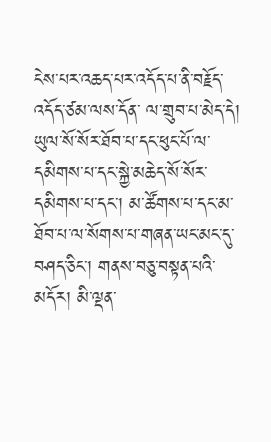ངེས་པར་འཆད་པར་འདོད་པ་ནི་བརྗོད་འདོད་ཙམ་ལས་དོན་ ལ་གྲུབ་པ་མེད་དེ། ཡུལ་སོ་སོར་ཐོབ་པ་དང་ཕུང་པོ་ལ་དམིགས་པ་དང་སྐྱེ་མཆེད་སོ་སོར་ དམིགས་པ་དང་། མ་ཚོགས་པ་དང་མ་ཐོབ་པ་ལ་སོགས་པ་གཞན་ཡང་མང་དུ་བཤད་ཅིང་། གནས་བཅུ་བསྟན་པའི་མདོར། མི་ལྡན་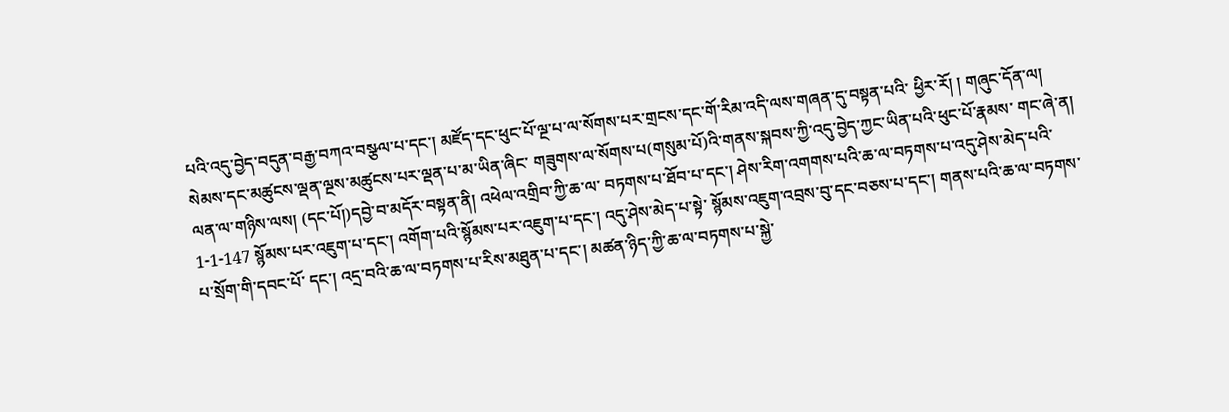པའི་འདུ་བྱེད་བདུན་བརྒྱ་བཀའ་བསྩལ་པ་དང་། མཛོད་དང་ཕུང་པོ་ལྔ་པ་ལ་སོགས་པར་གྲངས་དང་གོ་རིམ་འདི་ལས་གཞན་དུ་བསྟན་པའི་ ཕྱིར་རོ། ། གཞུང་དོན་ལ། སེམས་དང་མཚུངས་ལྡན་ལྔས་མཚུངས་པར་ལྡན་པ་མ་ཡིན་ཞིང་ གཟུགས་ལ་སོགས་པ(གསུམ་པོ)འི་གནས་སྐབས་ཀྱི་འདུ་བྱེད་ཀྱང་ཡིན་པའི་ཕུང་པོ་རྣམས་ གང་ཞེ་ན། ལན་ལ་གཉིས་ལས། (དང་པོ།)དབྱེ་བ་མདོར་བསྟན་ནི། འཕེལ་འགྲིབ་ཀྱི་ཆ་ལ་ བཏགས་པ་ཐོབ་པ་དང་། ཤེས་རིག་འགགས་པའི་ཆ་ལ་བཏགས་པ་འདུ་ཤེས་མེད་པའི་ 1-1-147 སྙོམས་པར་འཇུག་པ་དང་། འགོག་པའི་སྙོམས་པར་འཇུག་པ་དང་། འདུ་ཤེས་མེད་པ་སྟེ་ སྙོམས་འཇུག་འབྲས་བུ་དང་བཅས་པ་དང་། གནས་པའི་ཆ་ལ་བཏགས་པ་སྲོག་གི་དབང་པོ་ དང་། འདྲ་བའི་ཆ་ལ་བཏགས་པ་རིས་མཐུན་པ་དང་། མཚན་ཉིད་ཀྱི་ཆ་ལ་བཏགས་པ་སྐྱེ་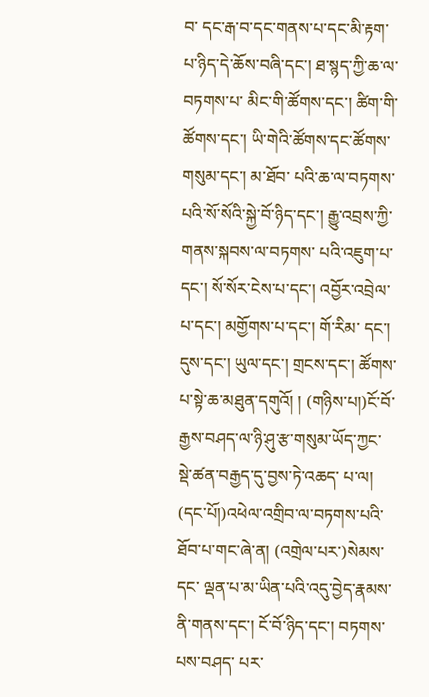བ་ དང་རྒ་བ་དང་གནས་པ་དང་མི་རྟག་པ་ཉིད་དེ་ཆོས་བཞི་དང་། ཐ་སྙད་ཀྱི་ཆ་ལ་བཏགས་པ་ མིང་གི་ཚོགས་དང་། ཚིག་གི་ཚོགས་དང་། ཡི་གེའི་ཚོགས་དང་ཚོགས་གསུམ་དང་། མ་ཐོབ་ པའི་ཆ་ལ་བཏགས་པའི་སོ་སོའི་སྐྱེ་བོ་ཉིད་དང་། རྒྱུ་འབྲས་ཀྱི་གནས་སྐབས་ལ་བཏགས་ པའི་འཇུག་པ་དང་། སོ་སོར་ངེས་པ་དང་། འབྱོར་འབྲེལ་པ་དང་། མགྱོགས་པ་དང་། གོ་རིམ་ དང་། དུས་དང་། ཡུལ་དང་། གྲངས་དང་། ཚོགས་པ་སྟེ་ཆ་མཐུན་དགུའོ། ། (གཉིས་པ།)ངོ་བོ་རྒྱས་བཤད་ལ་ཉི་ཤུ་རྩ་གསུམ་ཡོད་ཀྱང་སྡེ་ཚན་བརྒྱད་དུ་བྱས་ཏེ་འཆད་ པ་ལ། (དང་པོ།)འཕེལ་འགྲིབ་ལ་བཏགས་པའི་ཐོབ་པ་གང་ཞེ་ན། (འགྲེལ་པར་)སེམས་དང་ ལྡན་པ་མ་ཡིན་པའི་འདུ་བྱེད་རྣམས་ནི་གནས་དང་། ངོ་བོ་ཉིད་དང་། བཏགས་པས་བཤད་ པར་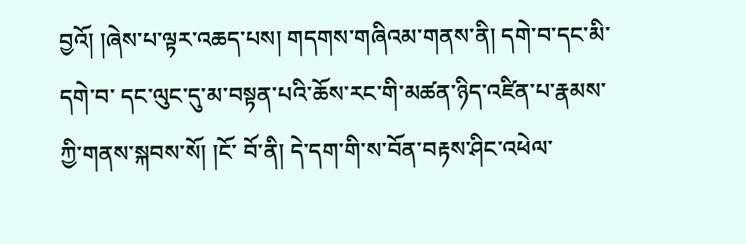བྱའོ། །ཞེས་པ་ལྟར་འཆད་པས། གདགས་གཞིའམ་གནས་ནི། དགེ་བ་དང་མི་དགེ་བ་ དང་ལུང་དུ་མ་བསྟན་པའི་ཆོས་རང་གི་མཚན་ཉིད་འཛིན་པ་རྣམས་ཀྱི་གནས་སྐབས་སོ། །ངོ་ བོ་ནི། དེ་དག་གི་ས་བོན་བརྟས་ཤིང་འཕེལ་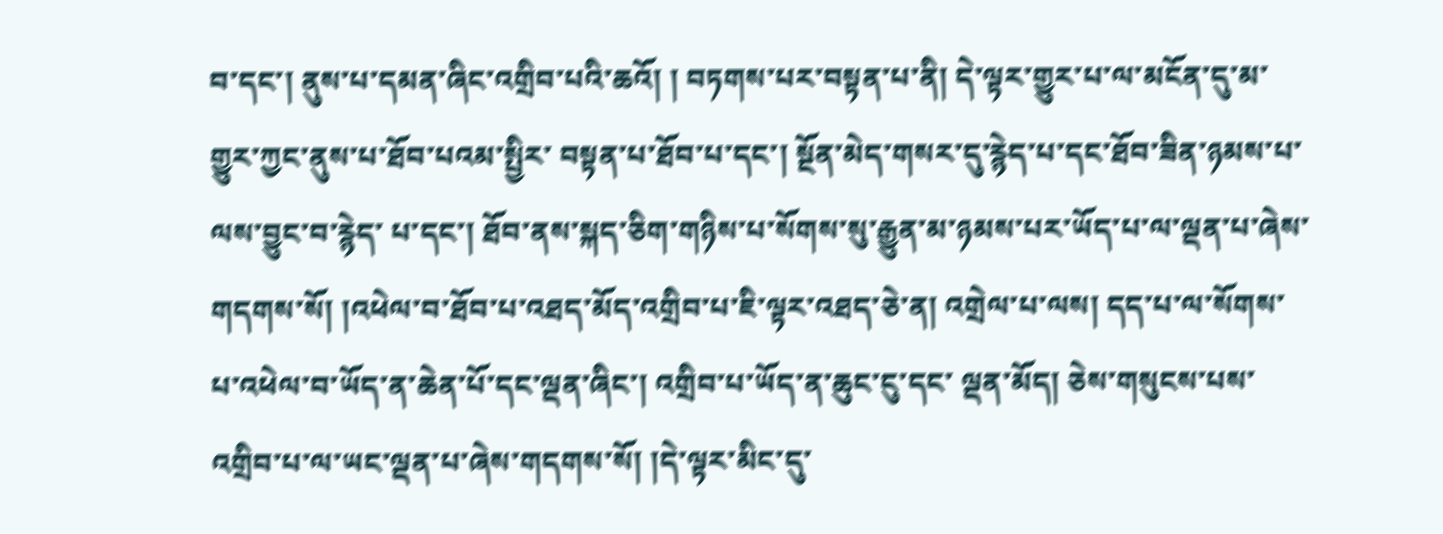བ་དང་། ནུས་པ་དམན་ཞིང་འགྲིབ་པའི་ཆའོ། ། བཏགས་པར་བསྟན་པ་ནི། དེ་ལྟར་གྱུར་པ་ལ་མངོན་དུ་མ་གྱུར་ཀྱང་ནུས་པ་ཐོབ་པའམ་སྤྱིར་ བསྟན་པ་ཐོབ་པ་དང་། སྔོན་མེད་གསར་དུ་རྙེད་པ་དང་ཐོབ་ཟིན་ཉམས་པ་ལས་བྱུང་བ་རྙེད་ པ་དང་། ཐོབ་ནས་སྐད་ཅིག་གཉིས་པ་སོགས་སུ་རྒྱུན་མ་ཉམས་པར་ཡོད་པ་ལ་ལྡན་པ་ཞེས་ གདགས་སོ། །འཕེལ་བ་ཐོབ་པ་འཐད་མོད་འགྲིབ་པ་ཇི་ལྟར་འཐད་ཅེ་ན། འགྲེལ་པ་ལས། དད་པ་ལ་སོགས་པ་འཕེལ་བ་ཡོད་ན་ཆེན་པོ་དང་ལྡན་ཞིང་། འགྲིབ་པ་ཡོད་ན་ཆུང་ངུ་དང་ ལྡན་མོད། ཅེས་གསུངས་པས་འགྲིབ་པ་ལ་ཡང་ལྡན་པ་ཞེས་གདགས་སོ། །དེ་ལྟར་མིང་དུ་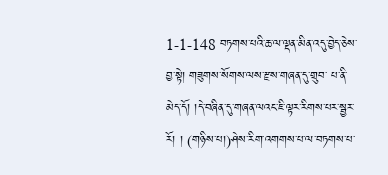1-1-148 བཏགས་པའི་ཆ་ལ་ལྡན་མིན་འདུ་བྱེད་ཅེས་བྱ་སྟེ། གཟུགས་སོགས་ལས་རྫས་གཞན་དུ་གྲུབ་ པ་ནི་མེད་དོ། །དེ་བཞིན་དུ་གཞན་ལའང་ཇི་ལྟར་རིགས་པར་སྦྱར་རོ། ། (གཉིས་པ།)ཤེས་རིག་འགགས་པ་ལ་བཏགས་པ་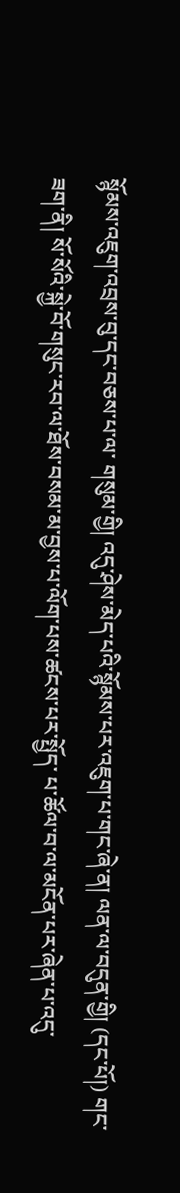སྙོམས་འཇུག་འབྲས་བུ་དང་བཅས་པ་ལ་ གསུམ་གྱི། འདུ་ཤེས་མེད་པའི་སྙོམས་པར་འཇུག་པ་གང་ཞེ་ན། ལན་ལ་བདུན་གྱི། (དང་པོ།) གང་ཟག་ནི། སོ་སོའི་སྐྱེ་བོ་གསུང་རབ་ལ་ཐོས་བསམ་མ་བྱས་པ་ལོག་པས་ཚངས་པར་སྤྱོད་ པ་ཚོལ་བ་ལ་མངོན་པར་ཞེན་པ་འདུ་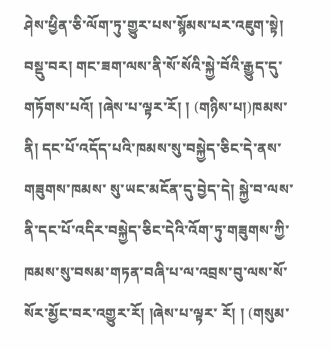ཤེས་ཕྱིན་ཅི་ལོག་ཏུ་གྱུར་པས་སྙོམས་པར་འཇུག་སྟེ། བསྡུ་བར། གང་ཟག་ལས་ནི་སོ་སོའི་སྐྱེ་བོའི་རྒྱུད་དུ་གཏོགས་པའོ། །ཞེས་པ་ལྟར་རོ། ། (གཉིས་པ།)ཁམས་ནི། དང་པོ་འདོད་པའི་ཁམས་སུ་བསྐྱེད་ཅིང་དེ་ནས་གཟུགས་ཁམས་ སུ་ཡང་མངོན་དུ་བྱེད་དེ། སྐྱེ་བ་ལས་ནི་དང་པོ་འདིར་བསྐྱེད་ཅིང་དེའི་འོག་ཏུ་གཟུགས་ཀྱི་ ཁམས་སུ་བསམ་གཏན་བཞི་པ་ལ་འབྲས་བུ་ལས་སོ་སོར་མྱོང་བར་འགྱུར་རོ། །ཞེས་པ་ལྟར་ རོ། ། (གསུམ་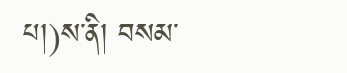པ།)ས་ནི། བསམ་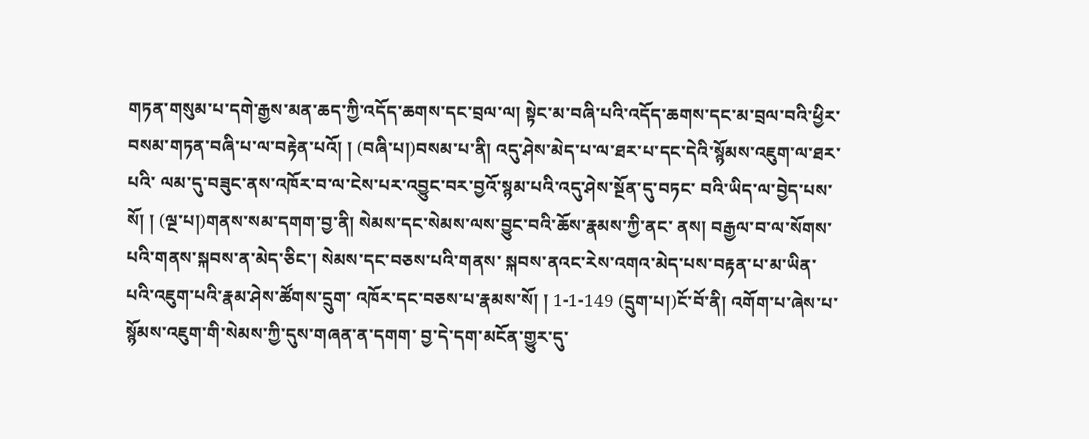གཏན་གསུམ་པ་དགེ་རྒྱས་མན་ཆད་ཀྱི་འདོད་ཆགས་དང་བྲལ་ལ། སྟེང་མ་བཞི་པའི་འདོད་ཆགས་དང་མ་བྲལ་བའི་ཕྱིར་བསམ་གཏན་བཞི་པ་ལ་བརྟེན་པའོ། ། (བཞི་པ།)བསམ་པ་ནི། འདུ་ཤེས་མེད་པ་ལ་ཐར་པ་དང་དེའི་སྙོམས་འཇུག་ལ་ཐར་པའི་ ལམ་དུ་བཟུང་ནས་འཁོར་བ་ལ་ངེས་པར་འབྱུང་བར་བྱའོ་སྙམ་པའི་འདུ་ཤེས་སྔོན་དུ་བཏང་ བའི་ཡིད་ལ་བྱེད་པས་སོ། ། (ལྔ་པ།)གནས་སམ་དགག་བྱ་ནི། སེམས་དང་སེམས་ལས་བྱུང་བའི་ཆོས་རྣམས་ཀྱི་ནང་ ནས། བརྒྱལ་བ་ལ་སོགས་པའི་གནས་སྐབས་ན་མེད་ཅིང་། སེམས་དང་བཅས་པའི་གནས་ སྐབས་ནའང་རེས་འགའ་མེད་པས་བརྟན་པ་མ་ཡིན་པའི་འཇུག་པའི་རྣམ་ཤེས་ཚོགས་དྲུག་ འཁོར་དང་བཅས་པ་རྣམས་སོ། ། 1-1-149 (དྲུག་པ།)ངོ་བོ་ནི། འགོག་པ་ཞེས་པ་སྙོམས་འཇུག་གི་སེམས་ཀྱི་དུས་གཞན་ན་དགག་ བྱ་དེ་དག་མངོན་གྱུར་དུ་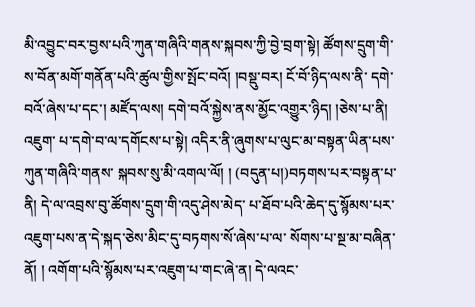མི་འབྱུང་བར་བྱས་པའི་ཀུན་གཞིའི་གནས་སྐབས་ཀྱི་བྱེ་བྲག་སྟེ། ཚོགས་དྲུག་གི་ས་བོན་མགོ་གནོན་པའི་ཚུལ་གྱིས་སྤོང་བའོ། །བསྡུ་བར། ངོ་བོ་ཉིད་ལས་ནི་ དགེ་བའོ་ཞེས་པ་དང་། མཛོད་ལས། དགེ་བའོ་སྐྱེས་ནས་མྱོང་འགྱུར་ཉིད། །ཅེས་པ་ནི། འཇུག་ པ་དགེ་བ་ལ་དགོངས་པ་སྟེ། འདིར་ནི་ཞུགས་པ་ལུང་མ་བསྟན་ཡིན་པས་ཀུན་གཞིའི་གནས་ སྐབས་སུ་མི་འགལ་ལོ། ། (བདུན་པ།)བཏགས་པར་བསྟན་པ་ནི། དེ་ལ་འབྲས་བུ་ཚོགས་དྲུག་གི་འདུ་ཤེས་མེད་ པ་ཐོབ་པའི་ཆེད་དུ་སྙོམས་པར་འཇུག་པས་ན་དེ་སྐད་ཅེས་མིང་དུ་བཏགས་སོ་ཞེས་པ་ལ་ སོགས་པ་སྔ་མ་བཞིན་ནོ། ། འགོག་པའི་སྙོམས་པར་འཇུག་པ་གང་ཞེ་ན། དེ་ལའང་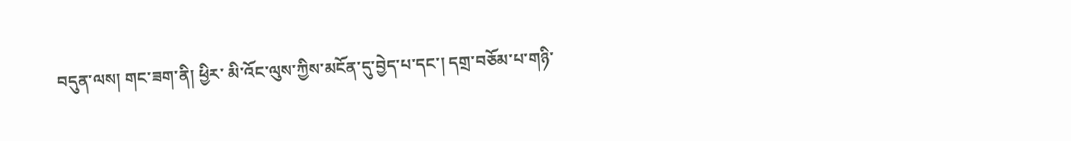བདུན་ལས། གང་ཟག་ནི། ཕྱིར་ མི་འོང་ལུས་ཀྱིས་མངོན་དུ་བྱེད་པ་དང་། དགྲ་བཅོམ་པ་གཉི་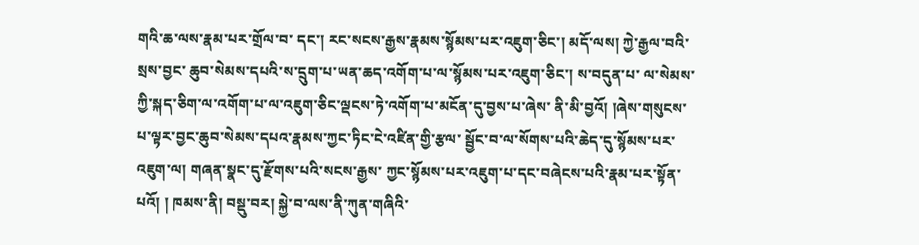གའི་ཆ་ལས་རྣམ་པར་གྲོལ་བ་ དང་། རང་སངས་རྒྱས་རྣམས་སྙོམས་པར་འཇུག་ཅིང་། མདོ་ལས། ཀྱེ་རྒྱལ་བའི་སྲས་བྱང་ ཆུབ་སེམས་དཔའི་ས་དྲུག་པ་ཡན་ཆད་འགོག་པ་ལ་སྙོམས་པར་འཇུག་ཅིང་། ས་བདུན་པ་ ལ་སེམས་ཀྱི་སྐད་ཅིག་ལ་འགོག་པ་ལ་འཇུག་ཅིང་ལྡངས་ཏེ་འགོག་པ་མངོན་དུ་བྱས་པ་ཞེས་ ནི་མི་བྱའོ། །ཞེས་གསུངས་པ་ལྟར་བྱང་ཆུབ་སེམས་དཔའ་རྣམས་ཀྱང་ཏིང་ངེ་འཛིན་གྱི་རྩལ་ སྦྱོང་བ་ལ་སོགས་པའི་ཆེད་དུ་སྙོམས་པར་འཇུག་ལ། གཞན་སྣང་དུ་རྫོགས་པའི་སངས་རྒྱས་ ཀྱང་སྙོམས་པར་འཇུག་པ་དང་བཞེངས་པའི་རྣམ་པར་སྟོན་པའོ། ། ཁམས་ནི། བསྡུ་བར། སྐྱེ་བ་ལས་ནི་ཀུན་གཞིའི་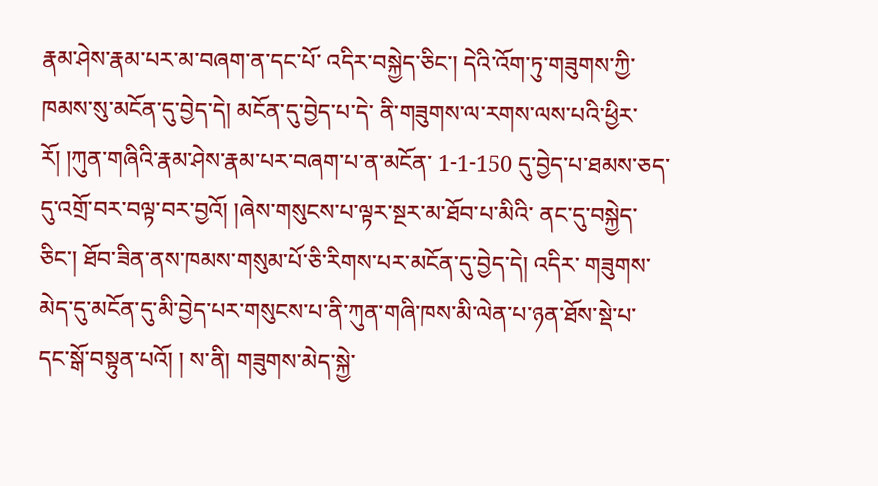རྣམ་ཤེས་རྣམ་པར་མ་བཞག་ན་དང་པོ་ འདིར་བསྐྱེད་ཅིང་། དེའི་འོག་ཏུ་གཟུགས་ཀྱི་ཁམས་སུ་མངོན་དུ་བྱེད་དེ། མངོན་དུ་བྱེད་པ་དེ་ ནི་གཟུགས་ལ་རགས་ལས་པའི་ཕྱིར་རོ། །ཀུན་གཞིའི་རྣམ་ཤེས་རྣམ་པར་བཞག་པ་ན་མངོན་ 1-1-150 དུ་བྱེད་པ་ཐམས་ཅད་དུ་འགྲོ་བར་བལྟ་བར་བྱའོ། །ཞེས་གསུངས་པ་ལྟར་སྔར་མ་ཐོབ་པ་མིའི་ ནང་དུ་བསྐྱེད་ཅིང་། ཐོབ་ཟིན་ནས་ཁམས་གསུམ་པོ་ཅི་རིགས་པར་མངོན་དུ་བྱེད་དེ། འདིར་ གཟུགས་མེད་དུ་མངོན་དུ་མི་བྱེད་པར་གསུངས་པ་ནི་ཀུན་གཞི་ཁས་མི་ལེན་པ་ཉན་ཐོས་སྡེ་པ་ དང་སྒོ་བསྟུན་པའོ། ། ས་ནི། གཟུགས་མེད་སྐྱེ་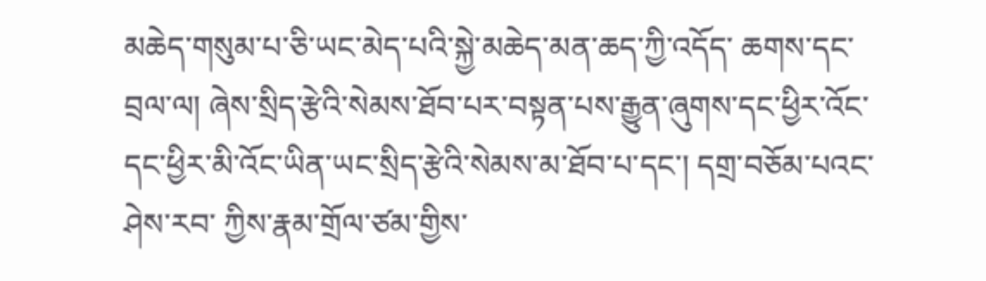མཆེད་གསུམ་པ་ཅི་ཡང་མེད་པའི་སྐྱེ་མཆེད་མན་ཆད་ཀྱི་འདོད་ ཆགས་དང་བྲལ་ལ། ཞེས་སྲིད་རྩེའི་སེམས་ཐོབ་པར་བསྟན་པས་རྒྱུན་ཞུགས་དང་ཕྱིར་འོང་ དང་ཕྱིར་མི་འོང་ཡིན་ཡང་སྲིད་རྩེའི་སེམས་མ་ཐོབ་པ་དང་། དགྲ་བཅོམ་པའང་ཤེས་རབ་ ཀྱིས་རྣམ་གྲོལ་ཙམ་གྱིས་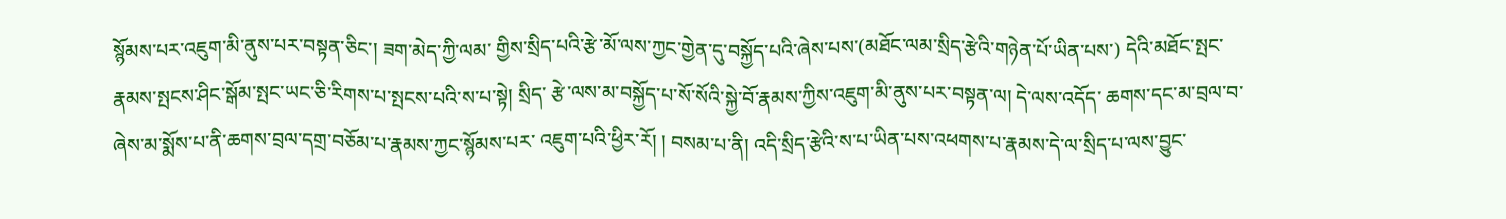སྙོམས་པར་འཇུག་མི་ནུས་པར་བསྟན་ཅིང་། ཟག་མེད་ཀྱི་ལམ་ གྱིས་སྲིད་པའི་རྩེ་མོ་ལས་ཀྱང་གྱེན་དུ་བསྐྱོད་པའི་ཞེས་པས་(མཐོང་ལམ་སྲིད་རྩེའི་གཉེན་པོ་ཡིན་པས་) དེའི་མཐོང་སྤང་རྣམས་སྤངས་ཤིང་སྒོམ་སྤང་ཡང་ཅི་རིགས་པ་སྤངས་པའི་ས་པ་སྟེ། སྲིད་ རྩེ་ལས་མ་བསྐྱོད་པ་སོ་སོའི་སྐྱེ་བོ་རྣམས་ཀྱིས་འཇུག་མི་ནུས་པར་བསྟན་ལ། དེ་ལས་འདོད་ ཆགས་དང་མ་བྲལ་བ་ཞེས་མ་སྨོས་པ་ནི་ཆགས་བྲལ་དགྲ་བཅོམ་པ་རྣམས་ཀྱང་སྙོམས་པར་ འཇུག་པའི་ཕྱིར་རོ། ། བསམ་པ་ནི། འདི་སྲིད་རྩེའི་ས་པ་ཡིན་པས་འཕགས་པ་རྣམས་དེ་ལ་སྲིད་པ་ལས་བྱུང་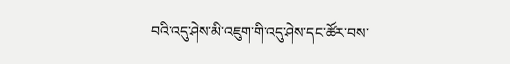བའི་འདུ་ཤེས་མི་འཇུག་གི་འདུ་ཤེས་དང་ཚོར་བས་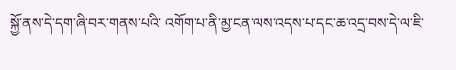སྐྱོ་ནས་དེ་དག་ཞི་བར་གནས་པའི་ འགོག་པ་ནི་མྱ་ངན་ལས་འདས་པ་དང་ཆ་འདྲ་བས་དེ་ལ་ཇི་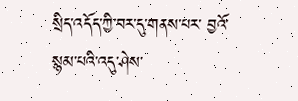སྲིད་འདོད་ཀྱི་བར་དུ་གནས་པར་ བྱའོ་སྙམ་པའི་འདུ་ཤེས་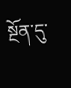སྔོན་དུ་